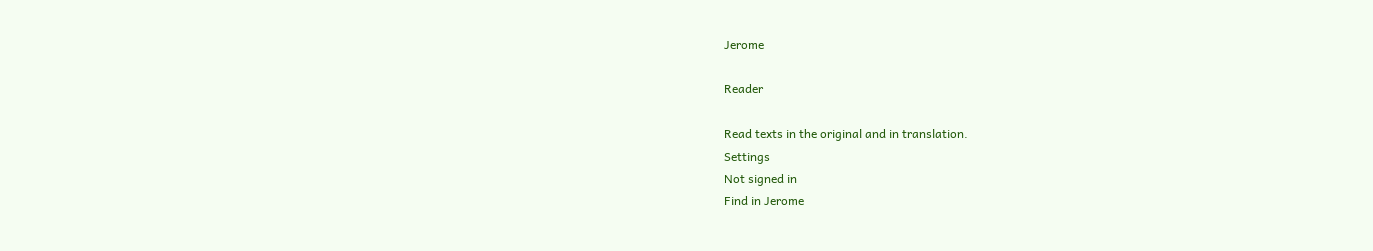Jerome

Reader

Read texts in the original and in translation.
Settings
Not signed in
Find in Jerome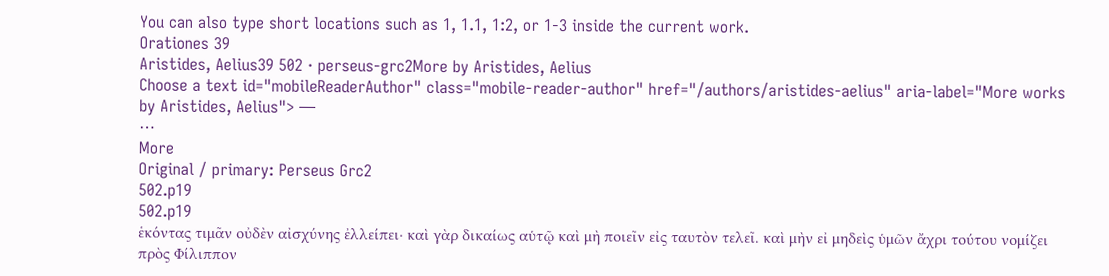You can also type short locations such as 1, 1.1, 1:2, or 1-3 inside the current work.
Orationes 39
Aristides, Aelius39 502 · perseus-grc2More by Aristides, Aelius
Choose a text id="mobileReaderAuthor" class="mobile-reader-author" href="/authors/aristides-aelius" aria-label="More works by Aristides, Aelius"> —
⋯
More
Original / primary: Perseus Grc2
502.p19
502.p19
ἑκόντας τιμᾶν οὐδὲν αἰσχύνης ἐλλείπει· καὶ γὰρ δικαίως αὑτῷ καὶ μὴ ποιεῖν εἰς ταυτὸν τελεῖ. καὶ μὴν εἰ μηδεὶς ὑμῶν ἄχρι τούτου νομίζει πρὸς Φίλιππον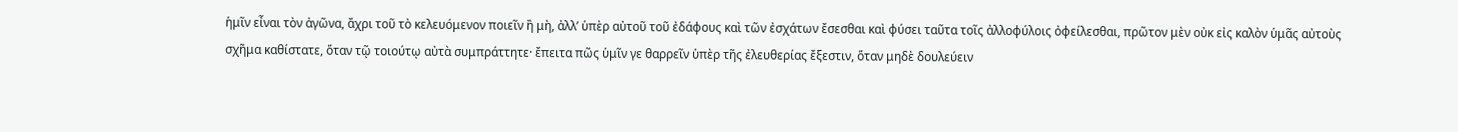ἡμῖν εἶναι τὸν ἀγῶνα, ἄχρι τοῦ τὸ κελευόμενον ποιεῖν ἢ μὴ, ἀλλʼ ὑπὲρ αὐτοῦ τοῦ ἐδάφους καὶ τῶν ἐσχάτων ἔσεσθαι καὶ φύσει ταῦτα τοῖς ἀλλοφύλοις ὀφείλεσθαι, πρῶτον μὲν οὐκ εἰς καλὸν ὑμᾶς αὐτοὺς σχῆμα καθίστατε, ὅταν τῷ τοιούτῳ αὐτὰ συμπράττητε· ἔπειτα πῶς ὑμῖν γε θαρρεῖν ὑπὲρ τῆς ἐλευθερίας ἔξεστιν, ὅταν μηδὲ δουλεύειν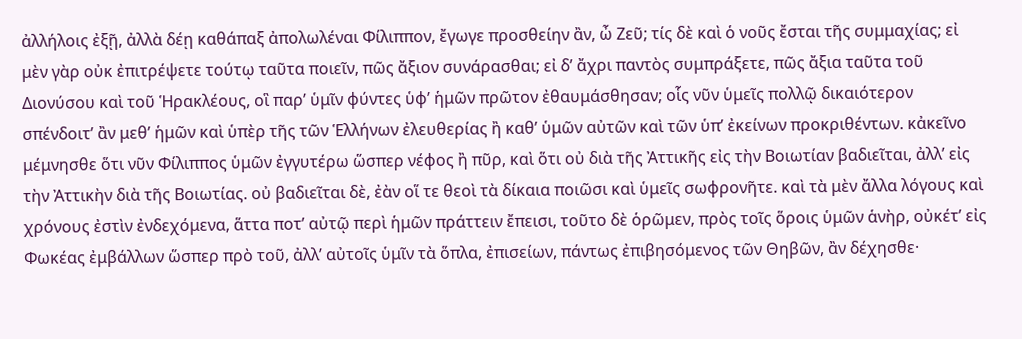ἀλλήλοις ἐξῇ, ἀλλὰ δέῃ καθάπαξ ἀπολωλέναι Φίλιππον, ἔγωγε προσθείην ἂν, ὦ Ζεῦ; τίς δὲ καὶ ὁ νοῦς ἔσται τῆς συμμαχίας; εἰ μὲν γὰρ οὐκ ἐπιτρέψετε τούτῳ ταῦτα ποιεῖν, πῶς ἄξιον συνάρασθαι; εἰ δʼ ἄχρι παντὸς συμπράξετε, πῶς ἄξια ταῦτα τοῦ Διονύσου καὶ τοῦ Ἡρακλέους, οἳ παρʼ ὑμῖν φύντες ὑφʼ ἡμῶν πρῶτον ἐθαυμάσθησαν; οἷς νῦν ὑμεῖς πολλῷ δικαιότερον σπένδοιτʼ ἂν μεθʼ ἡμῶν καὶ ὑπὲρ τῆς τῶν Ἑλλήνων ἐλευθερίας ἢ καθʼ ὑμῶν αὐτῶν καὶ τῶν ὑπʼ ἐκείνων προκριθέντων. κἀκεῖνο μέμνησθε ὅτι νῦν Φίλιππος ὑμῶν ἐγγυτέρω ὥσπερ νέφος ἢ πῦρ, καὶ ὅτι οὐ διὰ τῆς Ἀττικῆς εἰς τὴν Βοιωτίαν βαδιεῖται, ἀλλʼ εἰς τὴν Ἀττικὴν διὰ τῆς Βοιωτίας. οὐ βαδιεῖται δὲ, ἐὰν οἵ τε θεοὶ τὰ δίκαια ποιῶσι καὶ ὑμεῖς σωφρονῆτε. καὶ τὰ μὲν ἄλλα λόγους καὶ χρόνους ἐστὶν ἐνδεχόμενα, ἅττα ποτʼ αὐτῷ περὶ ἡμῶν πράττειν ἔπεισι, τοῦτο δὲ ὁρῶμεν, πρὸς τοῖς ὅροις ὑμῶν ἁνὴρ, οὐκέτʼ εἰς Φωκέας ἐμβάλλων ὥσπερ πρὸ τοῦ, ἀλλʼ αὐτοῖς ὑμῖν τὰ ὅπλα, ἐπισείων, πάντως ἐπιβησόμενος τῶν Θηβῶν, ἂν δέχησθε·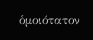ὁμοιότατον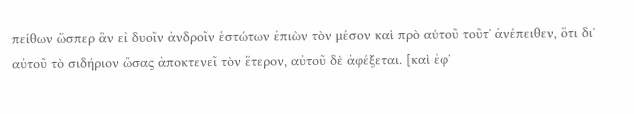πείθων ὥσπερ ἂν εἰ δυοῖν ἀνδροῖν ἑστώτων ἐπιὼν τὸν μέσον καὶ πρὸ αὑτοῦ τοῦτʼ ἀνέπειθεν, ὅτι διʼ αὐτοῦ τὸ σιδήριον ὤσας ἀποκτενεῖ τὸν ἕτερον, αὐτοῦ δὲ ἀφέξεται. [καὶ ἐφʼ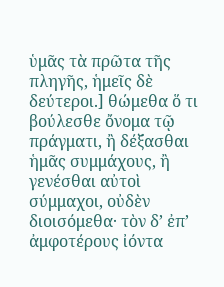ὑμᾶς τὰ πρῶτα τῆς πληγῆς, ἡμεῖς δὲ δεύτεροι.] θώμεθα ὅ τι βούλεσθε ὄνομα τῷ πράγματι, ἢ δέξασθαι ἡμᾶς συμμάχους, ἢ γενέσθαι αὐτοὶ σύμμαχοι, οὐδὲν διοισόμεθα· τὸν δʼ ἐπʼ ἀμφοτέρους ἰόντα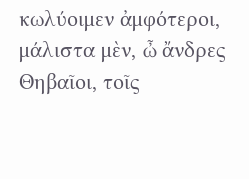κωλύοιμεν ἀμφότεροι, μάλιστα μὲν, ὦ ἄνδρες Θηβαῖοι, τοῖς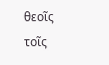θεοῖς τοῖς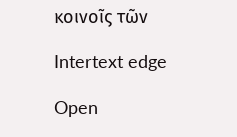κοινοῖς τῶν

Intertext edge

Open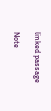linked passage

Note